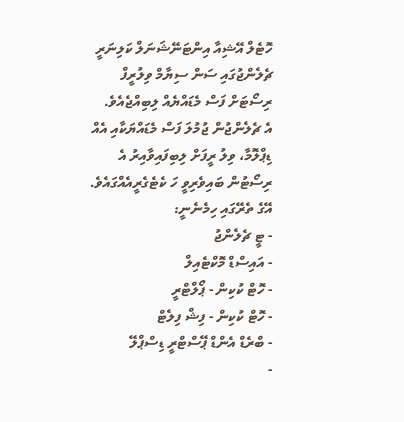ހޮޓެލް އޭޝިއާ އިންޓަނޭޝަނަލް ކަލިނަރީ ޗެލެންޖުގައި ސަން ސިޔާމް ވިލުރީފް ރިސޯޓަށް ފަސް މެޑައްޔެއް ލިބިއްޖެއެވެ.
އެ ޗެލެންޖުން ޖުމުލަ ފަސް މެޑައްޔަކާއި އެއް ޑިޕްލޮމާ، ވިލު ރީފަށް ލިބިފައިވާއިރު އެ ރިސޯޓުން ބައިވެރިވީ ހަ ކެޓެގެރީއެއްގައެވެ.
އޭގެ ތެރޭގައި ހިމެނެނީ:
- ޓީ ޗެލެންޖު
- އައިސްޑް މޮކްޓެއިލް
- ހޮޓް ކުކިން - ޕޯލްޓްރީ
- ހޮޓް ކުކިން - ފިޝް ފިލެޓް
- ބްރެޑް އެންޑް ޕޭސްޓްރީ ޑިސްޕްލޭ
-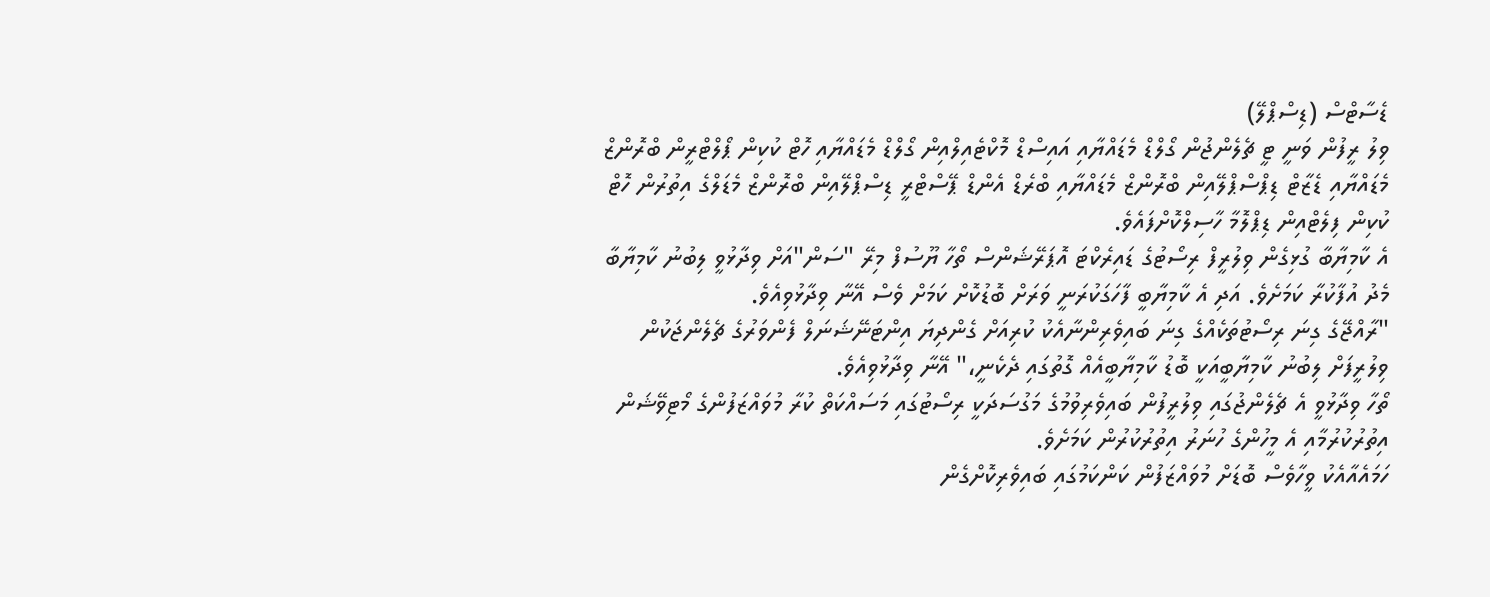ޑެސާޓްސް (ޑިސްޕްލޭ)
ވިލު ރީފުން ވަނީ ޓީ ޗެލެންޖުން ގޯލްޑް މެޑައްޔާއި އައިސްޑް މޮކްޓެއިލްއިން ގޯލްޑް މެޑައްޔާއި ހޮޓް ކުކިން ޕޯލްޓްރީން ބްރޮންޒް މެޑައްޔާއި ޑެޒާޓް ޑިޕްސްޕްލޭއިން ބްރޮންޒް މެޑައްޔާއި ބްރެޑް އެންޑް ޕޭސްޓްރީ ޑިސްޕްލޭއިން ބްރޮންޒް މެޑަލްގެ އިތުރުން ހޮޓް ކުކިން ފިލެޓްއިން ޑިޕްލޮމާ ހާސިލްކޮށްފައެވެ.
އެ ކާމިޔާބާ ގުޅިގެން ވިލުރީފް ރިސޯޓުގެ ޑައިރެކްޓަ އޮޕަރޭޝަންސް ތޯހާ ޔޫސުފް މިރޭ "ސަން"އަށް ވިދާޅުވީ ލިބުނު ކާމިޔާބާ މެދު އުފާކުރާ ކަމަށެވެ. އަދި އެ ކާމިޔާބީ ފާހަގަކުރަނީ ވަރަށް ބޮޑުކޮށް ކަމަށް ވެސް އޭނާ ވިދާޅުވިއެވެ.
"ރާއްޖޭގެ ގިނަ ރިސޯޓުތަކެއްގެ ގިނަ ބައިވެރިންނާއެކު ކުރިއަށް ގެންދިޔަ އިންޓަނޭޝަނަލް ފެންވަރުގެ ޗެލެންޖަކުން ވިލުރީފަށް ލިބުނު ކާމިޔާބީއަކީ ބޮޑު ކާމިޔާބީއެއް ގޮތުގައި ދެކެނީ،" އޭނާ ވިދާޅުވިއެވެ.
ތޯހާ ވިދާޅުވީ އެ ޗެލެންޖުގައި ވިލުރީފުން ބައިވެރިވުމުގެ މަގުސަދަކީ ރިސޯޓުގައި މަސައްކަތް ކުރާ މުވައްޒަފުންގެ މޯޓިވޭޝަން އިތުރުކުރުމާއި އެ މީހުންގެ ހުނަރު އިތުރުކުރުން ކަމަށެވެ.
ހަމައެއާއެކު ވީހާވެސް ބޮޑަށް މުވައްޒަފުން ކަންކަމުގައި ބައިވެރިކޮށްގެން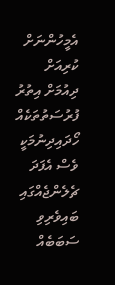އެމީހުންނަށް ކުރިއަށް ދިއުމަށް އިތުރު ފުރުސަތުތަކެއް ހޯދައިދިނުމަކީ ވެސް އެފަދަ ޗެލެންޖެއްގައި ބައިވެރިވި ސަބަބެއް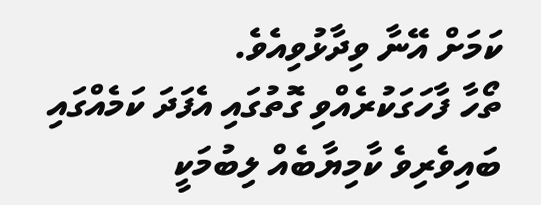ކަމަށް އޭނާ ވިދާޅުވިއެވެ.
ތޯހާ ފާހަގަކުރެއްވި ގޮތުގައި އެފަދަ ކަމެއްގައި ބައިވެރިވެ ކާމިޔާބެއް ލިބުމަކީ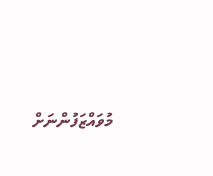މުވައްޒަފުންނަށް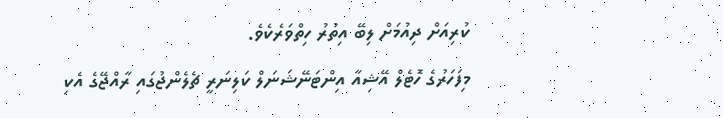ކުރިއަށް ދިއުމަށް ލިބޭ އިތުރު ހިތްވަރެކެވެ.
މިފަހަރުގެ ހޮޓެލް އޭޝިއާ އިންޓަނޭޝަނަލް ކަލިނަރީ ޗެލެންޖުގައި ރާއްޖޭގެ އެކި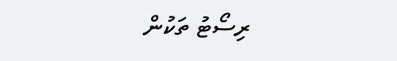ރިސޯޓު ތަކުން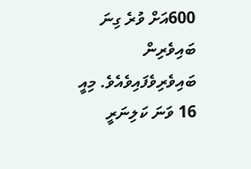600އަށް ވުރެ ގިނަ ބައިވެރިން ބައިވެރިވެފައިވެއެވެ. މިއީ 16 ވަނަ ކަލިނަރީ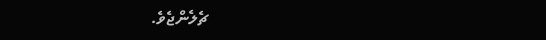ޗެލެންޖެވެ.